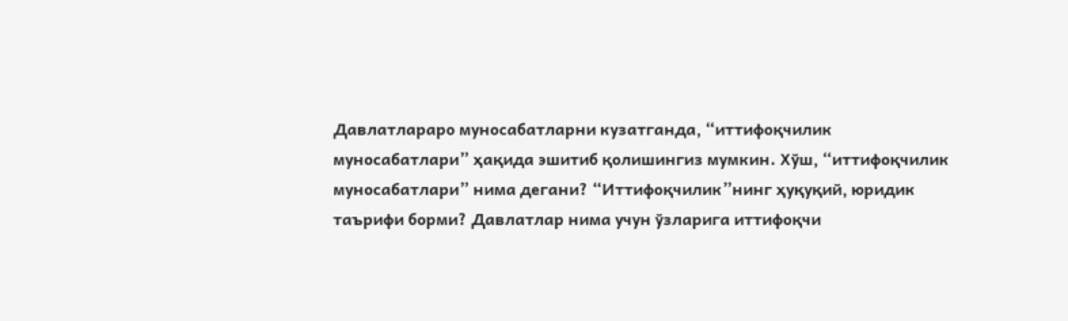Давлатлараро муносабатларни кузатганда, “иттифоқчилик муносабатлари” ҳақида эшитиб қолишингиз мумкин. Хўш, “иттифоқчилик муносабатлари” нима дегани? “Иттифоқчилик”нинг ҳуқуқий, юридик таърифи борми? Давлатлар нима учун ўзларига иттифоқчи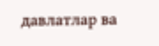давлатлар ва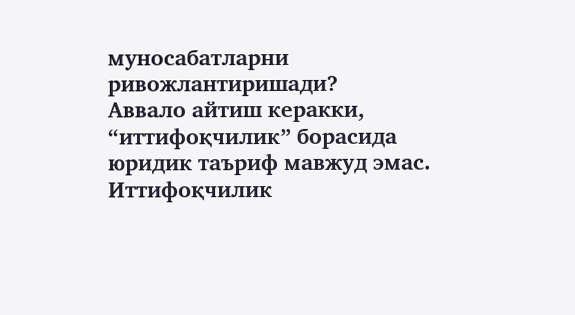муносабатларни ривожлантиришади?
Аввало айтиш керакки, “иттифоқчилик” борасида юридик таъриф мавжуд эмас. Иттифоқчилик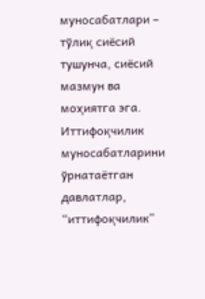муносабатлари – тўлиқ сиёсий тушунча, сиёсий мазмун ва моҳиятга эга. Иттифоқчилик муносабатларини ўрнатаётган давлатлар, “иттифоқчилик”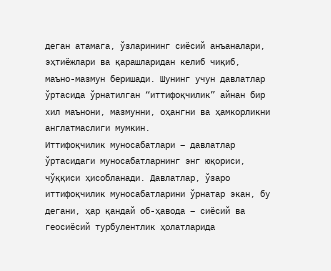деган атамага, ўзларининг сиёсий анъаналари, эҳтиёжлари ва қарашларидан келиб чиқиб, маъно-мазмун беришади. Шунинг учун давлатлар ўртасида ўрнатилган “иттифоқчилик” айнан бир хил маънони, мазмунни, оҳангни ва ҳамкорликни англатмаслиги мумкин.
Иттифоқчилик муносабатлари – давлатлар ўртасидаги муносабатларнинг энг юқориси, чўққиси ҳисобланади. Давлатлар, ўзаро иттифоқчилик муносабатларини ўрнатар экан, бу дегани, ҳар қандай об-ҳавода – сиёсий ва геосиёсий турбулентлик ҳолатларида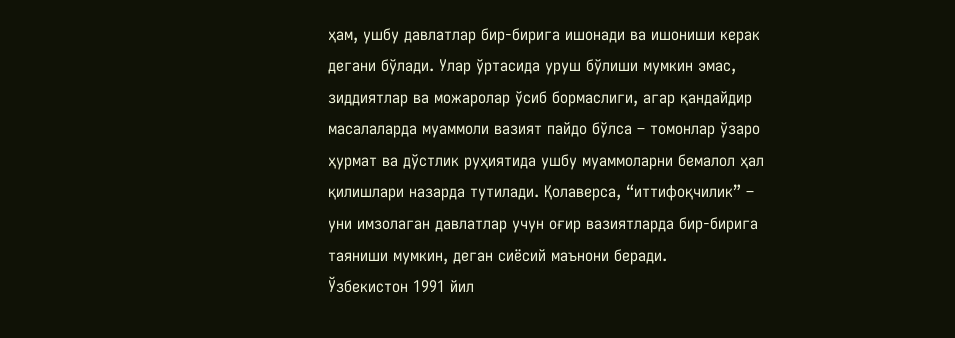ҳам, ушбу давлатлар бир-бирига ишонади ва ишониши керак дегани бўлади. Улар ўртасида уруш бўлиши мумкин эмас, зиддиятлар ва можаролар ўсиб бормаслиги, агар қандайдир масалаларда муаммоли вазият пайдо бўлса – томонлар ўзаро ҳурмат ва дўстлик руҳиятида ушбу муаммоларни бемалол ҳал қилишлари назарда тутилади. Қолаверса, “иттифоқчилик” – уни имзолаган давлатлар учун оғир вазиятларда бир-бирига таяниши мумкин, деган сиёсий маънони беради.
Ўзбекистон 1991 йил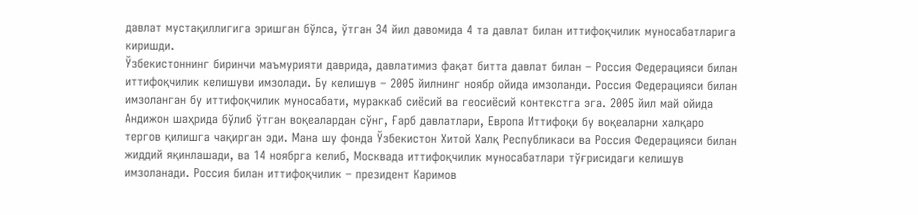давлат мустақиллигига эришган бўлса, ўтган 34 йил давомида 4 та давлат билан иттифоқчилик муносабатларига киришди.
Ўзбекистоннинг биринчи маъмурияти даврида, давлатимиз фақат битта давлат билан – Россия Федерацияси билан иттифоқчилик келишуви имзолади. Бу келишув – 2005 йилнинг ноябр ойида имзоланди. Россия Федерацияси билан имзоланган бу иттифоқчилик муносабати, мураккаб сиёсий ва геосиёсий контекстга эга. 2005 йил май ойида Андижон шаҳрида бўлиб ўтган воқеалардан сўнг, Ғарб давлатлари, Европа Иттифоқи бу воқеаларни халқаро тергов қилишга чақирган эди. Мана шу фонда Ўзбекистон Хитой Халқ Республикаси ва Россия Федерацияси билан жиддий яқинлашади, ва 14 ноябрга келиб, Москвада иттифоқчилик муносабатлари тўғрисидаги келишув имзоланади. Россия билан иттифоқчилик – президент Каримов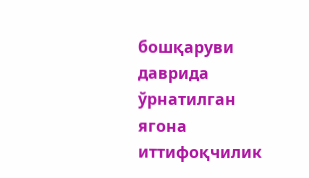бошқаруви даврида ўрнатилган ягона иттифоқчилик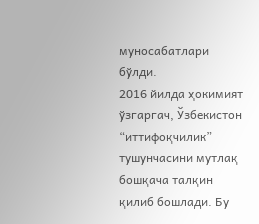муносабатлари бўлди.
2016 йилда ҳокимият ўзгаргач, Ўзбекистон “иттифоқчилик” тушунчасини мутлақ бошқача талқин қилиб бошлади. Бу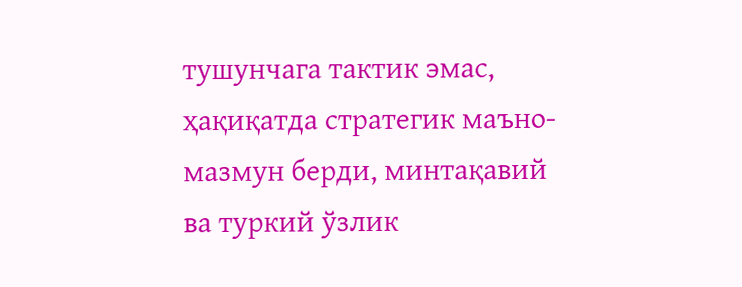тушунчага тактик эмас, ҳақиқатда стратегик маъно-мазмун берди, минтақавий ва туркий ўзлик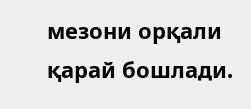мезони орқали қарай бошлади.